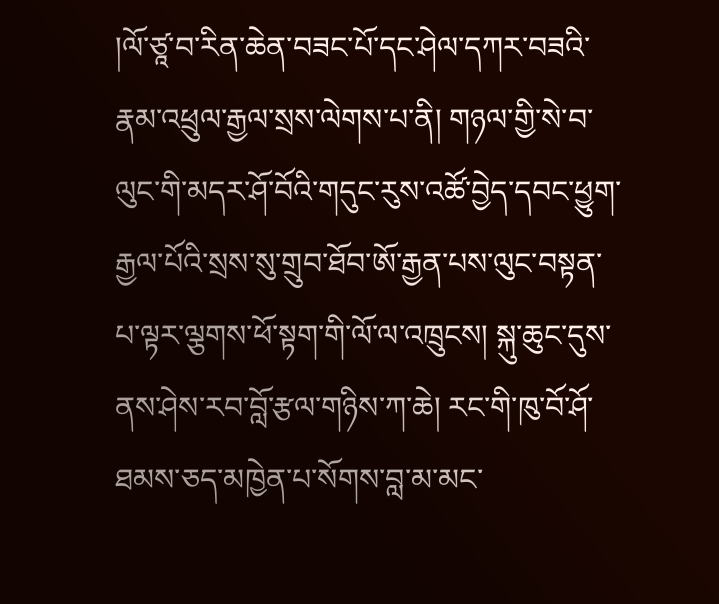།ལོ་ཙཱ་བ་རིན་ཆེན་བཟང་པོ་དང་ཤེལ་དཀར་བཟའི་རྣམ་འཕྲུལ་རྒྱལ་སྲས་ལེགས་པ་ནི། གཉལ་གྱི་སེ་བ་ལུང་གི་མདར་ཤོ་བོའི་གདུང་རུས་འཚོ་བྱེད་དབང་ཕྱུག་རྒྱལ་པོའི་སྲས་སུ་གྲུབ་ཐོབ་ཨོ་རྒྱན་པས་ལུང་བསྟན་པ་ལྟར་ལྕགས་ཕོ་སྟག་གི་ལོ་ལ་འཁྲུངས། སྐུ་ཆུང་དུས་ནས་ཤེས་རབ་བློ་རྩལ་གཉིས་ཀ་ཆེ། རང་གི་ཁུ་བོ་ཤོ་ཐམས་ཅད་མཁྱེན་པ་སོགས་བླ་མ་མང་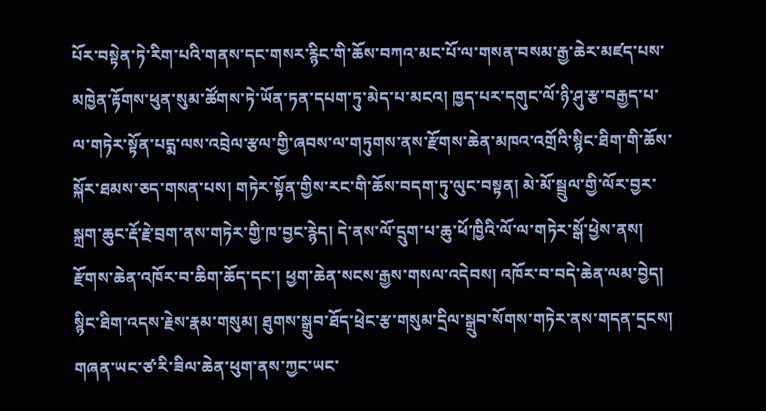པོར་བསྟེན་ཏེ་རིག་པའི་གནས་དང་གསར་རྙིང་གི་ཆོས་བཀའ་མང་པོ་ལ་གསན་བསམ་རྒྱ་ཆེར་མཛད་པས་མཁྱེན་རྟོགས་ཕུན་སུམ་ཚོགས་ཏེ་ཡོན་ཏན་དཔག་ཏུ་མེད་པ་མངའ། ཁྱད་པར་དགུང་ལོ་ཉི་ཤུ་རྩ་བརྒྱད་པ་ལ་གཏེར་སྟོན་པདྨ་ལས་འབྲེལ་རྩལ་གྱི་ཞབས་ལ་གཏུགས་ནས་རྫོགས་ཆེན་མཁའ་འགྲོའི་སྙིང་ཐིག་གི་ཆོས་སྐོར་ཐམས་ཅད་གསན་པས། གཏེར་སྟོན་གྱིས་རང་གི་ཆོས་བདག་ཏུ་ལུང་བསྟན། མེ་མོ་སྦྲུལ་གྱི་ལོར་བྱར་སྐྲག་ཆུང་རྡོ་རྗེ་བྲག་ནས་གཏེར་གྱི་ཁ་བྱང་རྙེད། དེ་ནས་ལོ་དྲུག་པ་ཆུ་ཕོ་ཁྱིའི་ལོ་ལ་གཏེར་སྒོ་ཕྱེས་ནས། རྫོགས་ཆེན་འཁོར་བ་ཆིག་ཆོད་དང་། ཕྱག་ཆེན་སངས་རྒྱས་གསལ་འདེབས། འཁོར་བ་བདེ་ཆེན་ལམ་བྱེད། སྙིང་ཐིག་འདས་རྗེས་རྣམ་གསུམ། ཐུགས་སྒྲུབ་ཐོད་ཕྲེང་རྩ་གསུམ་དྲིལ་སྒྲུབ་སོགས་གཏེར་ནས་གདན་དྲངས། གཞན་ཡང་ཙ་རི་ཟིལ་ཆེན་ཕུག་ནས་ཀྱང་ཡང་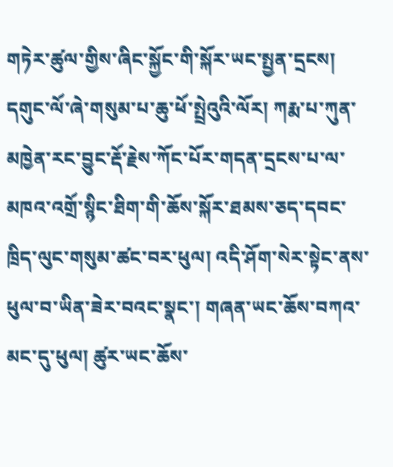གཏེར་ཚུལ་གྱིས་ཞིང་སྐྱོང་གི་སྐོར་ཡང་སྤྱན་དྲངས། དགུང་ལོ་ཞེ་གསུམ་པ་ཆུ་ཕོ་སྤྲེའུའི་ལོར། ཀརྨ་པ་ཀུན་མཁྱེན་རང་བྱུང་རྡོ་རྗེས་ཀོང་པོར་གདན་དྲངས་པ་ལ་མཁའ་འགྲོ་སྙིང་ཐིག་གི་ཆོས་སྐོར་ཐམས་ཅད་དབང་ཁྲིད་ལུང་གསུམ་ཚང་བར་ཕུལ། འདི་ཤོག་སེར་སྟེང་ནས་ཕུལ་བ་ཡིན་ཟེར་བའང་སྣང་། གཞན་ཡང་ཆོས་བཀའ་མང་དུ་ཕུལ། ཚུར་ཡང་ཆོས་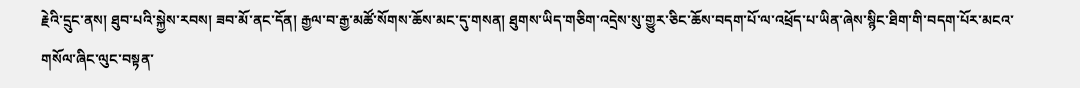རྗེའི་དྲུང་ནས། ཐུབ་པའི་སྐྱེས་རབས། ཟབ་མོ་ནང་དོན། རྒྱལ་བ་རྒྱ་མཚོ་སོགས་ཆོས་མང་དུ་གསན། ཐུགས་ཡིད་གཅིག་འདྲེས་སུ་གྱུར་ཅིང་ཆོས་བདག་པོ་ལ་འཕྲོད་པ་ཡིན་ཞེས་སྙིང་ཐིག་གི་བདག་པོར་མངའ་གསོལ་ཞིང་ལུང་བསྟན་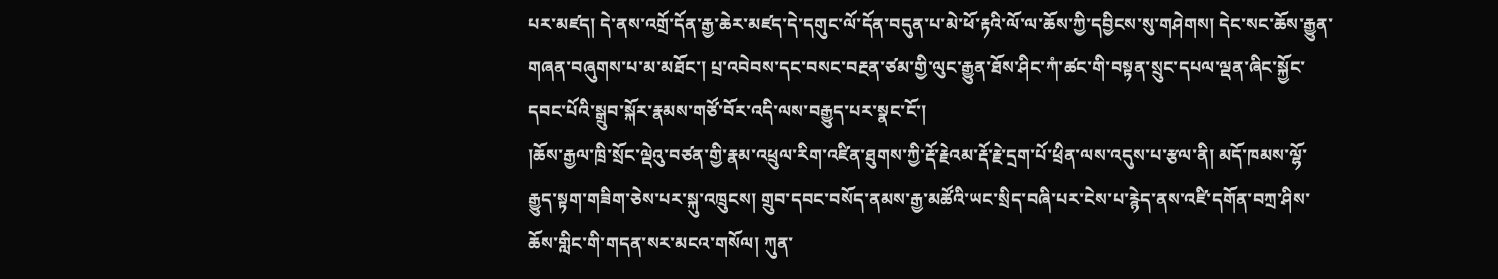པར་མཛད། དེ་ནས་འགྲོ་དོན་རྒྱ་ཆེར་མཛད་དེ་དགུང་ལོ་དོན་བདུན་པ་མེ་ཕོ་རྟའི་ལོ་ལ་ཆོས་ཀྱི་དབྱིངས་སུ་གཤེགས། དེང་སང་ཆོས་རྒྱུན་གཞན་བཞུགས་པ་མ་མཐོང་། པྲ་འབེབས་དང་བསང་བརྔན་ཙམ་གྱི་ལུང་རྒྱུན་ཐོས་ཤིང་ཀཾ་ཚང་གི་བསྟན་སྲུང་དཔལ་ལྡན་ཞིང་སྐྱོང་དབང་པོའི་སྒྲུབ་སྐོར་རྣམས་གཙོ་བོར་འདི་ལས་བརྒྱུད་པར་སྣང་ངོ་།
།ཆོས་རྒྱལ་ཁྲི་སྲོང་ལྡེའུ་བཙན་གྱི་རྣམ་འཕྲུལ་རིག་འཛིན་ཐུགས་ཀྱི་རྡོ་རྗེའམ་རྡོ་རྗེ་དྲག་པོ་ཕྲིན་ལས་འདུས་པ་རྩལ་ནི། མདོ་ཁམས་ལྷོ་རྒྱུད་སྟག་གཟིག་ཅེས་པར་སྐུ་འཁྲུངས། གྲུབ་དབང་བསོད་ནམས་རྒྱ་མཚོའི་ཡང་སྲིད་བཞི་པར་ངེས་པ་རྙེད་ནས་འཛི་དགོན་བཀྲ་ཤིས་ཆོས་གླིང་གི་གདན་སར་མངའ་གསོལ། ཀུན་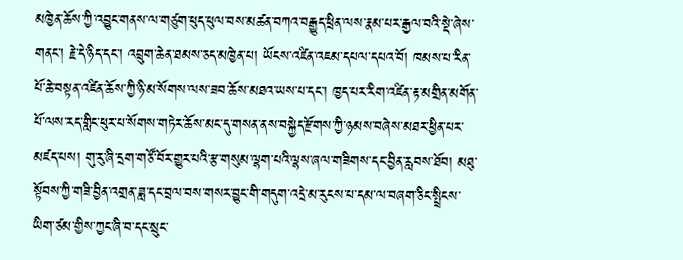མཁྱེན་ཆོས་ཀྱི་འབྱུང་གནས་ལ་གཙུག་ཕུད་ཕུལ་བས་མཚན་བཀའ་བརྒྱུད་ཕྲིན་ལས་རྣམ་པར་རྒྱལ་བའི་སྡེ་ཞེས་གནང་། རྗེ་དེ་ཉིད་དང་། འབྲུག་ཆེན་ཐམས་ཅད་མཁྱེན་པ། ཡོངས་འཛིན་འཇམ་དཔལ་དཔའ་བོ། ཁམས་པ་རིན་པོ་ཆེ་བསྟན་འཛིན་ཆོས་ཀྱི་ཉི་མ་སོགས་ལས་ཟབ་ཆོས་མཐའ་ཡས་པ་དང་། ཁྱད་པར་རིག་འཛིན་རྟ་མགྲིན་མགོན་པོ་ལས་རད་གླིང་ཕུར་པ་སོགས་གཏེར་ཆོས་མང་དུ་གསན་ནས་བསྐྱེད་རྫོགས་ཀྱི་ཉམས་བཞེས་མཐར་ཕྱིན་པར་མཛད་པས། གུ་རུ་ཞི་དྲག་གཙོ་བོར་གྱུར་པའི་རྩ་གསུམ་ལྷག་པའི་ལྷས་ཞལ་གཟིགས་དང་བྱིན་རླབས་ཐོབ། མཐུ་སྟོབས་ཀྱི་གཟི་བྱིན་འགྲན་ཟླ་དང་བྲལ་བས་གསར་བྱུང་གི་གདུག་འདྲེ་མ་རུངས་པ་དམ་ལ་བཞག་ཅིང་སྤྲིངས་ཡིག་ཙམ་གྱིས་ཀྱང་ཞི་བ་དང་སྲུང་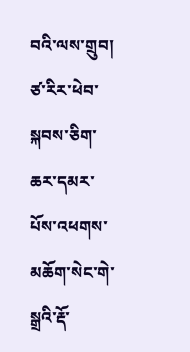བའི་ལས་གྲུབ། ཙ་རིར་ཕེབ་སྐབས་ཅིག་ཆར་དམར་པོས་འཕགས་མཆོག་སེང་གེ་སྒྲའི་རྡོ་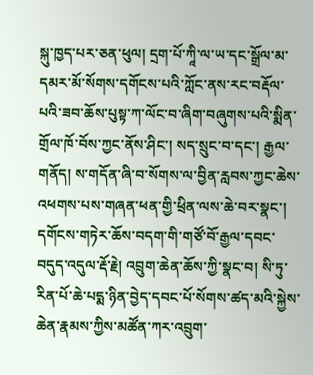སྐུ་ཁྱད་པར་ཅན་ཕུལ། དྲག་པོ་ཀཱི་ལ་ཡ་དང་སྒྲོལ་མ་དམར་མོ་སོགས་དགོངས་པའི་ཀློང་ནས་རང་བརྡོལ་པའི་ཟབ་ཆོས་པུསྟ་ཀ་ལོང་བ་ཞིག་བཞུགས་པའི་སྨིན་གྲོལ་ཁོ་བོས་ཀྱང་ནོས་ཤིང་། སད་སྲུང་བ་དང་། རྒྱལ་གནོད། ས་གདོན་ཞི་བ་སོགས་ལ་བྱིན་རླབས་ཀྱང་ཆེས་འཕགས་པས་གཞན་ཕན་གྱི་ཕྲིན་ལས་ཆེ་བར་སྣང་། དགོངས་གཏེར་ཆོས་བདག་གི་གཙོ་བོ་རྒྱལ་དབང་བདུད་འདུལ་རྡོ་རྗེ། འབྲུག་ཆེན་ཆོས་ཀྱི་སྣང་བ། སི་ཏུ་རིན་པོ་ཆེ་པདྨ་ཉིན་བྱེད་དབང་པོ་སོགས་ཚད་མའི་སྐྱེས་ཆེན་རྣམས་ཀྱིས་མཚོན་ཀར་འབྲུག་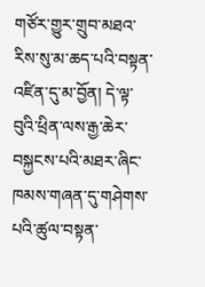གཙོར་གྱུར་གྲུབ་མཐའ་རིས་སུ་མ་ཆད་པའི་བསྟན་འཛིན་དུ་མ་བྱོན། དེ་ལྟ་བུའི་ཕྲིན་ལས་རྒྱ་ཆེར་བསྐྱངས་པའི་མཐར་ཞིང་ཁམས་གཞན་དུ་གཤེགས་པའི་ཚུལ་བསྟན་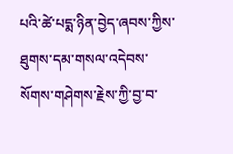པའི་ཚེ་པདྨ་ཉིན་བྱེད་ཞབས་ཀྱིས་ཐུགས་དམ་གསལ་འདེབས་སོགས་གཤེགས་རྗེས་ཀྱི་བྱ་བ་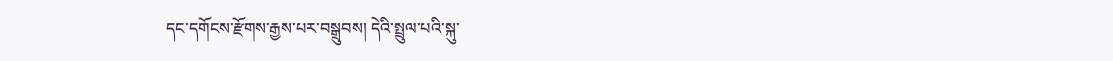དང་དགོངས་རྫོགས་རྒྱས་པར་བསྒྲུབས། དེའི་སྤྲུལ་པའི་སྐུ་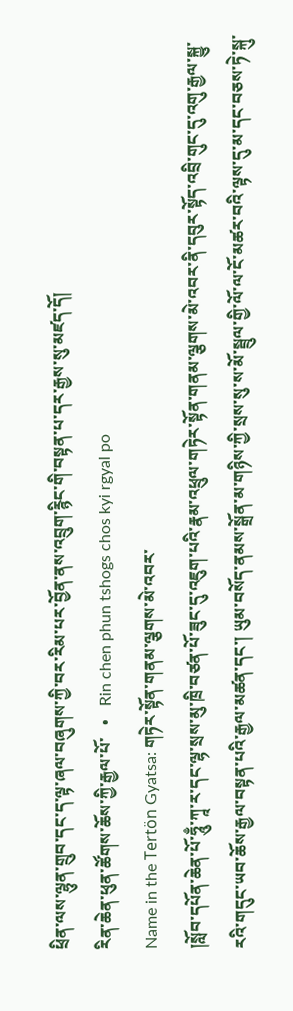ཕྲིན་ལས་ལྷུན་གྲུབ་དང་ད་ལྟ་ཞལ་བཞུགས་ཀྱི་བར་རིམ་པར་བྱོན་ནས་འབྲུག་རྙིང་གི་བསྟན་པ་དར་རྒྱས་སུ་མཛད་དོ།
རིན་ཆེན་ཕུན་ཚོགས་ཆོས་ཀྱི་རྒྱལ་པོ་   •   Rin chen phun tshogs chos kyi rgyal po
Name in the Tertön Gyatsa: གཏེར་སྟོན་གནམ་ལྕགས་མེ་འབར་
།སློབ་དཔོན་ཆེན་པོ་ཧཱུྃ་ཀཱ་ར་དང་ལྷ་སྲས་མུ་ཁྲི་བཙན་པོ་ཟུང་དུ་འཇུག་པའི་རྣམ་འཕྲུལ་གཏེར་སྟོན་གནམ་ལྕགས་མེ་འབར་ནི་དབུར་སྟོད་འབྲི་གུང་དུ་འགུ་རྒྱལ་སྐྱུ་རའི་གདུང་ཡབ་ཆོས་རྒྱལ་བསྟན་པའི་རྒྱལ་མཚན་དང་། ཡུམ་བསོད་ནམས་སྒྲོན་མ་གཉིས་ཀྱི་སྲས་སུ་ས་མོ་སྦྲུལ་གྱི་ལོ་ལ་ངོ་མཚར་བའི་ལྟས་དུ་མ་དང་བཅས་ཏེ་སྐུ་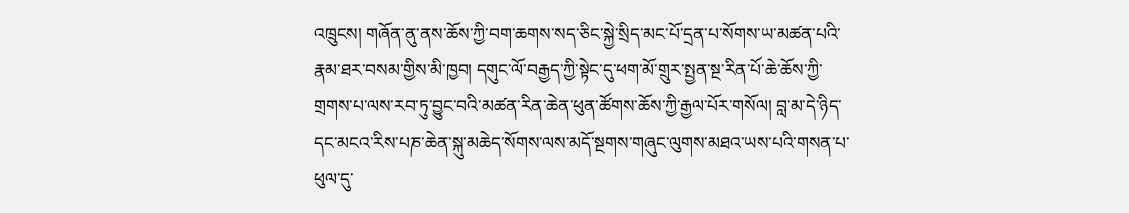འཁྲུངས། གཞོན་ནུ་ནས་ཆོས་ཀྱི་བག་ཆགས་སད་ཅིང་སྐྱེ་སྲིད་མང་པོ་དྲན་པ་སོགས་ཡ་མཚན་པའི་རྣམ་ཐར་བསམ་གྱིས་མི་ཁྱབ། དགུང་ལོ་བརྒྱད་ཀྱི་སྟེང་དུ་ཕག་མོ་གྲུར་སྤྱན་སྔ་རིན་པོ་ཆེ་ཆོས་ཀྱི་གྲགས་པ་ལས་རབ་ཏུ་བྱུང་བའི་མཚན་རིན་ཆེན་ཕུན་ཚོགས་ཆོས་ཀྱི་རྒྱལ་པོར་གསོལ། བླ་མ་དེ་ཉིད་དང་མངའ་རིས་པཎ་ཆེན་སྐུ་མཆེད་སོགས་ལས་མདོ་སྔགས་གཞུང་ལུགས་མཐའ་ཡས་པའི་གསན་པ་ཕུལ་དུ་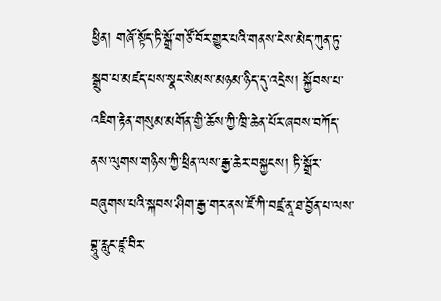ཕྱིན། གཞོ་སྟོད་ཏི་སྒྲོ་གཙོ་བོར་གྱུར་པའི་གནས་ངེས་མེད་ཀུན་ཏུ་སྒྲུབ་པ་མཛད་པས་སྣང་སེམས་མཉམ་ཉིད་དུ་འདྲེས། སྐྱོབས་པ་འཇིག་རྟེན་གསུམ་མགོན་གྱི་ཆོས་ཀྱི་ཁྲི་ཆེན་པོར་ཞབས་བཀོད་ནས་ལུགས་གཉིས་ཀྱི་ཕྲིན་ལས་རྒྱ་ཆེར་བསྐྱངས། ཏི་སྒྲོར་བཞུགས་པའི་སྐབས་ཤིག་རྒྱ་གར་ནས་ཛོ་ཀི་བཛྲ་ནཱ་ཐ་བྱོན་པ་ལས་བྷཱུ་རླུང་ཛཱ་བིར་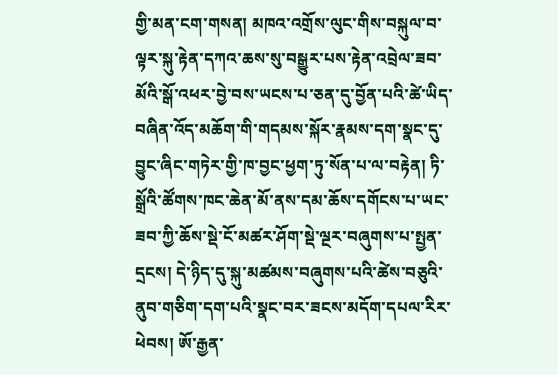གྱི་མན་ངག་གསན། མཁའ་འགྲོས་ལུང་གིས་བསྐུལ་བ་ལྟར་སྐུ་རྟེན་དཀའ་ཆས་སུ་བསྒྱུར་པས་རྟེན་འབྲེལ་ཟབ་མོའི་སྒོ་འཕར་བྱེ་བས་ཡངས་པ་ཅན་དུ་བྱོན་པའི་ཚེ་ཡིད་བཞིན་འོད་མཆོག་གི་གདམས་སྐོར་རྣམས་དག་སྣང་དུ་བྱུང་ཞིང་གཏེར་གྱི་ཁ་བྱང་ཕྱག་ཏུ་སོན་པ་ལ་བརྟེན། ཏི་སྒྲོའི་ཚོགས་ཁང་ཆེན་མོ་ནས་དམ་ཆོས་དགོངས་པ་ཡང་ཟབ་ཀྱི་ཆོས་སྡེ་ངོ་མཚར་ཤོག་སྡེ་ལྔར་བཞུགས་པ་སྤྱན་དྲངས། དེ་ཉིད་དུ་སྐུ་མཚམས་བཞུགས་པའི་ཚེས་བཅུའི་ནུབ་གཅིག་དག་པའི་སྣང་བར་ཟངས་མདོག་དཔལ་རིར་ཕེབས། ཨོ་རྒྱན་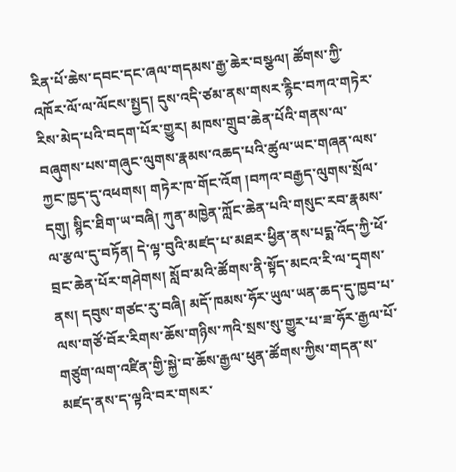རིན་པོ་ཆེས་དབང་དང་ཞལ་གདམས་རྒྱ་ཆེར་བསྩལ། ཚོགས་ཀྱི་འཁོར་ལོ་ལ་ལོངས་སྤྱད། དུས་འདི་ཙམ་ནས་གསར་རྙིང་བཀའ་གཏེར་རིས་མེད་པའི་བདག་པོར་གྱུར། མཁས་གྲུབ་ཆེན་པོའི་གནས་ལ་བཞུགས་པས་གཞུང་ལུགས་རྣམས་འཆད་པའི་ཚུལ་ཡང་གཞན་ལས་ཀྱང་ཁྱད་དུ་འཕགས། གཏེར་ཁ་གོང་འོག །བཀའ་བརྒྱད་ལུགས་སྲོལ་དགུ། སྙིང་ཐིག་ཡ་བཞི། ཀུན་མཁྱེན་ཀློང་ཆེན་པའི་གསུང་རབ་རྣམས་ལ་རྩལ་དུ་བཏོན། དེ་ལྟ་བུའི་མཛད་པ་མཐར་ཕྱིན་ནས་པདྨ་འོད་ཀྱི་ཕོ་བྲང་ཆེན་པོར་གཤེགས། སློབ་མའི་ཚོགས་ནི་སྟོད་མངའ་རི་ལ་དྭགས་ནས། དབུས་གཙང་རུ་བཞི། མདོ་ཁམས་ཧོར་ཡུལ་ཡན་ཆད་དུ་ཁྱབ་པ་ལས་གཙོ་བོར་རིགས་ཆོས་གཉིས་ཀའི་སྲས་སུ་གྱུར་པ་ཟ་ཧོར་རྒྱལ་པོ་གཙུག་ལག་འཛིན་གྱི་སྐྱེ་བ་ཆོས་རྒྱལ་ཕུན་ཚོགས་ཀྱིས་གདན་ས་མཛད་ནས་ད་ལྟའི་བར་གསར་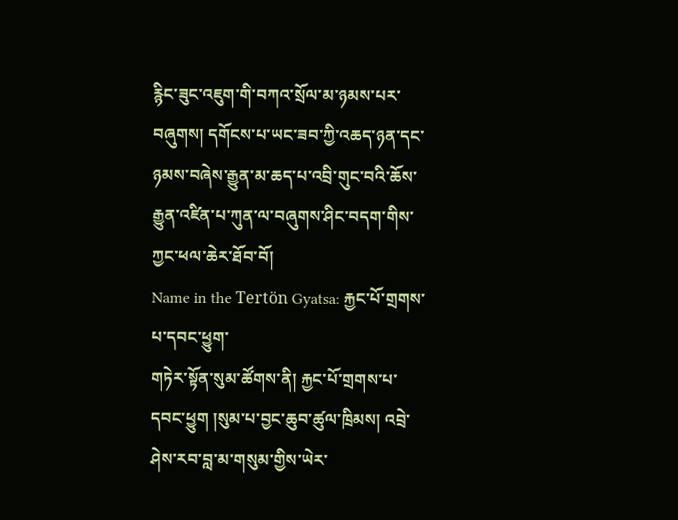རྙིང་ཟུང་འཇུག་གི་བཀའ་སྲོལ་མ་ཉམས་པར་བཞུགས། དགོངས་པ་ཡང་ཟབ་ཀྱི་འཆད་ཉན་དང་ཉམས་བཞེས་རྒྱུན་མ་ཆད་པ་འབྲི་གུང་བའི་ཆོས་རྒྱུན་འཛིན་པ་ཀུན་ལ་བཞུགས་ཤིང་བདག་གིས་ཀྱང་ཕལ་ཆེར་ཐོབ་བོ།
Name in the Tertön Gyatsa: རྐྱང་པོ་གྲགས་པ་དབང་ཕྱུག་
གཏེར་སྟོན་སུམ་ཚོགས་ནི། རྐྱང་པོ་གྲགས་པ་དབང་ཕྱུག །སུམ་པ་བྱང་ཆུབ་ཚུལ་ཁྲིམས། འབྲེ་ཤེས་རབ་བླ་མ་གསུམ་གྱིས་ཡེར་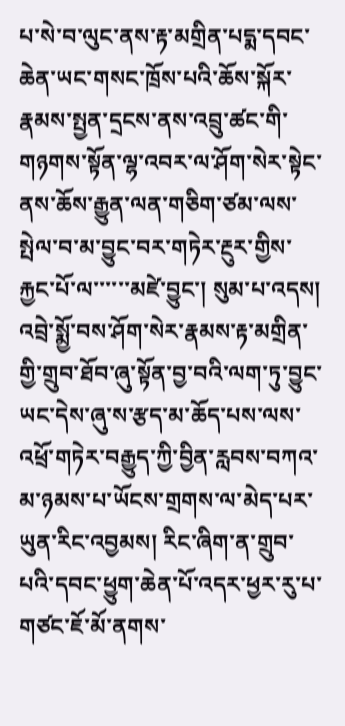པ་སེ་བ་ལུང་ནས་རྟ་མགྲིན་པདྨ་དབང་ཆེན་ཡང་གསང་ཁྲོས་པའི་ཆོས་སྐོར་རྣམས་སྤྱན་དྲངས་ནས་འབྲུ་ཚང་གི་གཉགས་སྟོན་ལྷ་འབར་ལ་ཤོག་སེར་སྟེང་ནས་ཆོས་རྒྱུན་ལན་གཅིག་ཙམ་ལས་སྤེལ་བ་མ་བྱུང་བར་གཏེར་རྔུར་གྱིས་རྐྱང་པོ་ལ་་་་་་མཛེ་བྱུང་། སུམ་པ་འདས། འབྲེ་སྨྱོ་བས་ཤོག་སེར་རྣམས་རྟ་མགྲིན་གྱི་གྲུབ་ཐོབ་ཞུ་སྟོན་བྱ་བའི་ལག་ཏུ་བྱུང་ཡང་དེས་ཞུ་ས་རྩད་མ་ཆོད་པས་ལས་འཕྲོ་གཏེར་བརྒྱུད་ཀྱི་བྱིན་རླབས་བཀའ་མ་ཉམས་པ་ཡོངས་གྲགས་ལ་མེད་པར་ཡུན་རིང་འབྱམས། རིང་ཞིག་ན་གྲུབ་པའི་དབང་ཕྱུག་ཆེན་པོ་འདར་ཕྱར་རུ་པ་གཙང་ཇོ་མོ་ནགས་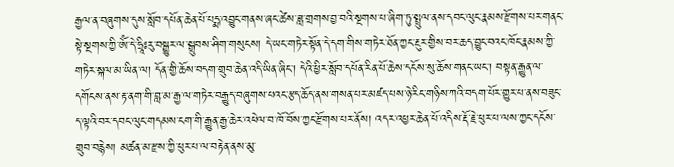རྒྱལ་ན་བཞུགས་དུས་སློབ་དཔོན་ཆེན་པོ་པདྨ་འབྱུང་གནས་ཞང་ཚེས་ཟླ་གྲགས་བྱ་བའི་སྔགས་པ་ཞིག་ཏུ་སྤྲུལ་ནས་དབང་ལུང་རྣམས་རྫོགས་པར་གནང་སྟེ་སྔགས་ཀྱི་ཨོཾ་དེ་ཧྲཱིཿརུ་བསྒྱུར་ལ་སྒྲུབས་ཤིག་གསུངས། དེ་ཡང་གཏེར་སྟོན་དེ་དག་གིས་གཏེར་ཐོན་ཀྱང་རྔུར་གྱིས་བར་ཆད་བྱུང་བའང་ཁོང་རྣམས་ཀྱི་གཏེར་སྐལ་མ་ཡིན་ལ། དོན་གྱི་ཆོས་བདག་གྲུབ་ཆེན་འདི་ཡིན་ཞིང་། དེའི་ཕྱིར་སློབ་དཔོན་རིན་པོ་ཆེས་དངོས་སུ་ཆོས་གནང་ཡང་། བསྟན་རྒྱུན་ལ་དགོངས་ནས་རྟ་ནག་གི་བླ་མ་རྒྱ་ལ་གཏེར་བརྒྱུད་བཞུགས་པའང་རྩད་ཆོད་ནས་གསན་པར་མཛད་པས་ཉེ་རིང་གཉིས་ཀའི་བདག་པོར་གྱུར་པ་ནས་བཟུང་ད་ལྟའི་བར་དབང་ལུང་གདམས་ངག་གི་རྒྱུན་རྒྱ་ཆེར་འཕེལ་བ་ཁོ་བོས་ཀྱང་རྫོགས་པར་ནོས། འདར་འཕྱར་ཆེན་པོ་འདིས་རྡོ་རྗེ་ཕུར་པ་ལས་ཀྱང་དངོས་གྲུབ་བརྙེས། མཚན་མ་རྫས་ཀྱི་ཕུར་པ་ལ་བརྟེན་ནས་མུ་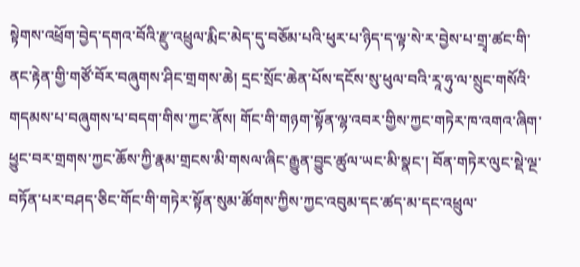སྟེགས་འཕྲོག་བྱེད་དགའ་བོའི་རྫུ་འཕྲུལ་རྨིང་མེད་དུ་བཅོམ་པའི་ཕུར་པ་ཉིད་ད་ལྟ་སེ་ར་བྱེས་པ་གྲྭ་ཚང་གི་ནང་རྟེན་གྱི་གཙོ་བོར་བཞུགས་ཤིང་གྲགས་ཆེ། དྲང་སྲོང་ཆེན་པོས་དངོས་སུ་ཕུལ་བའི་རཱ་ཧུ་ལ་སྲུང་གསོའི་གདམས་པ་བཞུགས་པ་བདག་གིས་ཀྱང་ནོས། གོང་གི་གཉག་སྟོན་ལྷ་འབར་གྱིས་ཀྱང་གཏེར་ཁ་འགའ་ཞིག་ཕྱུང་བར་གྲགས་ཀྱང་ཆོས་ཀྱི་རྣམ་གྲངས་མི་གསལ་ཞིང་རྒྱུན་བྱུང་ཚུལ་ཡང་མི་སྣང་། བོན་གཏེར་ལུང་སྡེ་ལྔ་བཏོན་པར་བཤད་ཅིང་གོང་གི་གཏེར་སྟོན་སུམ་ཚོགས་ཀྱིས་ཀྱང་འབུམ་དང་ཚད་མ་དང་འཕྲུལ་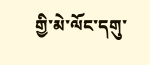གྱི་མེ་ལོང་དགུ་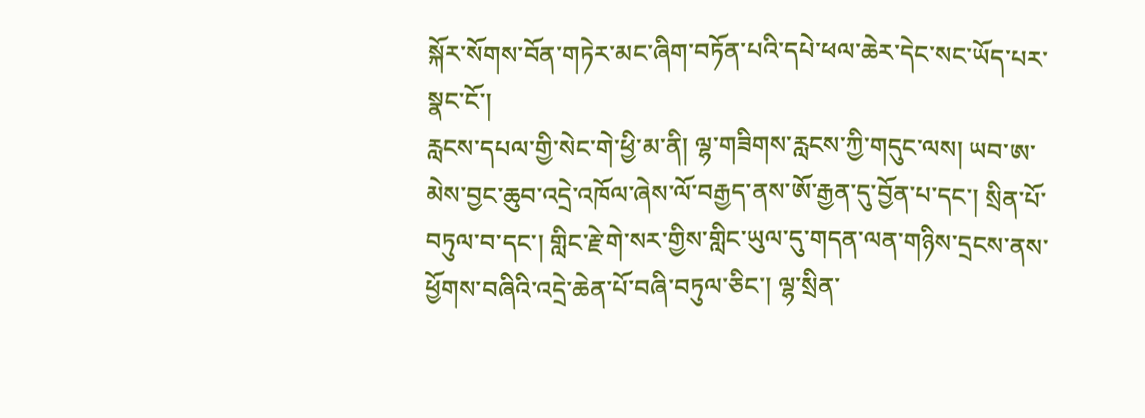སྐོར་སོགས་བོན་གཏེར་མང་ཞིག་བཏོན་པའི་དཔེ་ཕལ་ཆེར་དེང་སང་ཡོད་པར་སྣང་ངོ་།
རླངས་དཔལ་གྱི་སེང་གེ་ཕྱི་མ་ནི། ལྷ་གཟིགས་རླངས་ཀྱི་གདུང་ལས། ཡབ་ཨ་མེས་བྱང་ཆུབ་འདྲེ་འཁོལ་ཞེས་ལོ་བརྒྱད་ནས་ཨོ་རྒྱན་དུ་བྱོན་པ་དང་། སྲིན་པོ་བཏུལ་བ་དང་། གླིང་རྗེ་གེ་སར་གྱིས་གླིང་ཡུལ་དུ་གདན་ལན་གཉིས་དྲངས་ནས་ཕྱོགས་བཞིའི་འདྲེ་ཆེན་པོ་བཞི་བཏུལ་ཅིང་། ལྷ་སྲིན་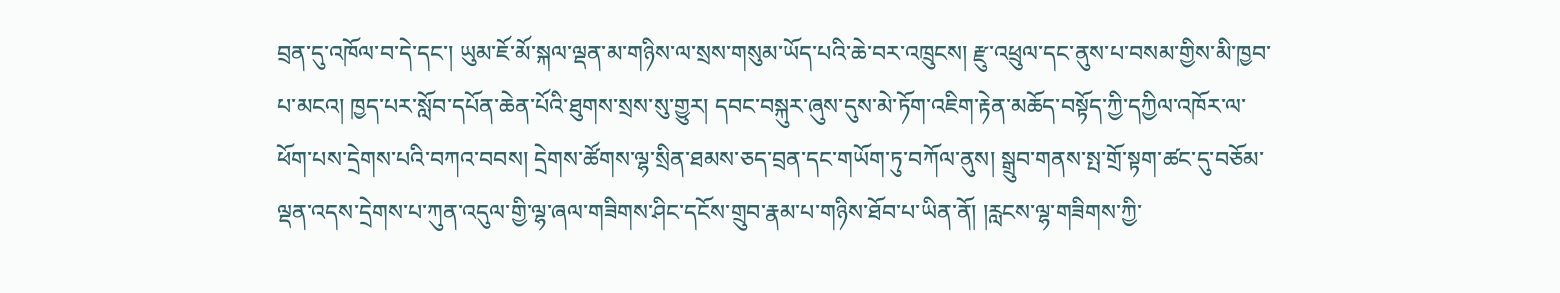བྲན་དུ་འཁོལ་བ་དེ་དང་། ཡུམ་ཇོ་མོ་སྐལ་ལྡན་མ་གཉིས་ལ་སྲས་གསུམ་ཡོད་པའི་ཆེ་བར་འཁྲུངས། རྫུ་འཕྲུལ་དང་ནུས་པ་བསམ་གྱིས་མི་ཁྱབ་པ་མངའ། ཁྱད་པར་སློབ་དཔོན་ཆེན་པོའི་ཐུགས་སྲས་སུ་གྱུར། དབང་བསྐུར་ཞུས་དུས་མེ་ཏོག་འཇིག་རྟེན་མཆོད་བསྟོད་ཀྱི་དཀྱིལ་འཁོར་ལ་ཕོག་པས་དྲེགས་པའི་བཀའ་བབས། དྲེགས་ཚོགས་ལྷ་སྲིན་ཐམས་ཅད་བྲན་དང་གཡོག་ཏུ་བཀོལ་ནུས། སྒྲུབ་གནས་སྤ་གྲོ་སྟག་ཚང་དུ་བཅོམ་ལྡན་འདས་དྲེགས་པ་ཀུན་འདུལ་གྱི་ལྷ་ཞལ་གཟིགས་ཤིང་དངོས་གྲུབ་རྣམ་པ་གཉིས་ཐོབ་པ་ཡིན་ནོ། །རླངས་ལྷ་གཟིགས་ཀྱི་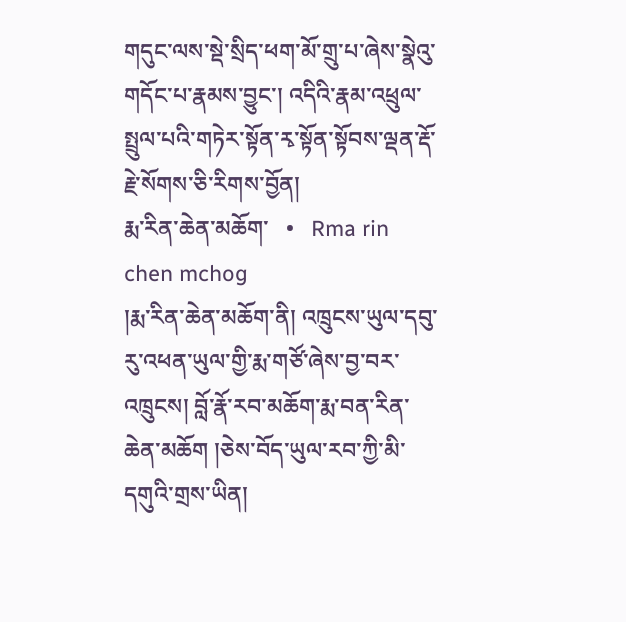གདུང་ལས་སྡེ་སྲིད་ཕག་མོ་གྲུ་པ་ཞེས་སྣེའུ་གདོང་པ་རྣམས་བྱུང་། འདིའི་རྣམ་འཕྲུལ་སྤྲུལ་པའི་གཏེར་སྟོན་རྭ་སྟོན་སྟོབས་ལྡན་རྡོ་རྗེ་སོགས་ཅི་རིགས་བྱོན།
རྨ་རིན་ཆེན་མཆོག་   •   Rma rin chen mchog
།རྨ་རིན་ཆེན་མཆོག་ནི། འཁྲུངས་ཡུལ་དབུ་རུ་འཕན་ཡུལ་གྱི་རྨ་གཙོ་ཞེས་བྱ་བར་འཁྲུངས། བློ་རྣོ་རབ་མཆོག་རྨ་བན་རིན་ཆེན་མཆོག །ཅེས་བོད་ཡུལ་རབ་ཀྱི་མི་དགུའི་གྲས་ཡིན།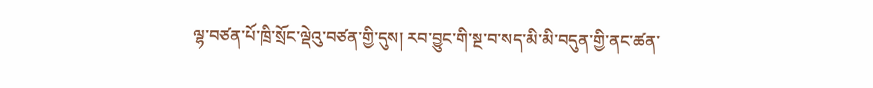ལྷ་བཙན་པོ་ཁྲི་སྲོང་ལྡེའུ་བཙན་གྱི་དུས། རབ་བྱུང་གི་སྔ་བ་སད་མི་མི་བདུན་གྱི་ནང་ཚན་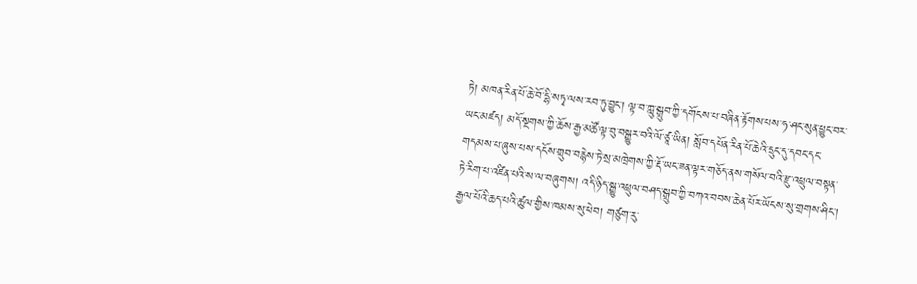ཏེ། མཁན་རིན་པོ་ཆེ་བོ་དྷི་སཏྭ་ལས་རབ་ཏུ་བྱུང་། ལྟ་བ་ཀླུ་སྒྲུབ་ཀྱི་དགོངས་པ་བཞིན་རྟོགས་པས་ཧ་ཤང་སུན་ཕྱུང་བར་ཡང་མཛད། མདོ་སྔགས་ཀྱི་ཆོས་རྒྱ་མཚོ་ལྟ་བུ་བསྒྱུར་བའི་ལོ་ཙཱ་ཡིན། སློབ་དཔོན་རིན་པོ་ཆེའི་དྲུང་དུ་དབང་དང་གདམས་པ་ཞུས་པས་དངོས་གྲུབ་བརྙེས་ཏེ་སྲ་མཁྲེགས་ཀྱི་རྡོ་ཡང་ཟན་ལྟར་གཅོད་ནས་གསོལ་བའི་རྫུ་འཕྲུལ་བསྟན་ཏེ་རིག་པ་འཛིན་པའི་ས་ལ་བཞུགས། འདི་ཉིད་སྒྱུ་འཕྲུལ་བཤད་སྒྲུབ་ཀྱི་བཀའ་བབས་ཆེན་པོར་ཡོངས་སུ་གྲགས་ཤིང་། རྒྱལ་པོའི་ཆད་པའི་ཚུལ་གྱིས་ཁམས་སུ་ཕེབ། གཙུག་རུ་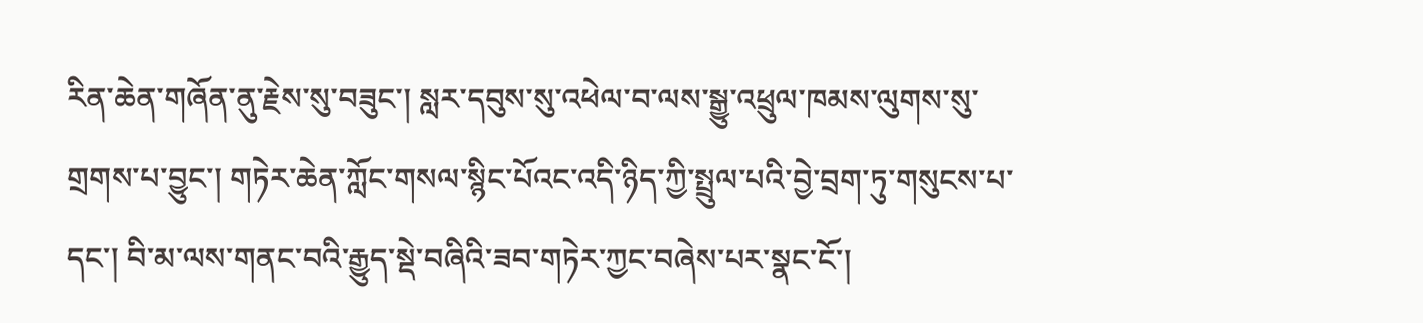རིན་ཆེན་གཞོན་ནུ་རྗེས་སུ་བཟུང་། སླར་དབུས་སུ་འཕེལ་བ་ལས་སྒྱུ་འཕྲུལ་ཁམས་ལུགས་སུ་གྲགས་པ་བྱུང་། གཏེར་ཆེན་ཀློང་གསལ་སྙིང་པོའང་འདི་ཉིད་ཀྱི་སྤྲུལ་པའི་བྱེ་བྲག་ཏུ་གསུངས་པ་དང་། བི་མ་ལས་གནང་བའི་རྒྱུད་སྡེ་བཞིའི་ཟབ་གཏེར་ཀྱང་བཞེས་པར་སྣང་ངོ་།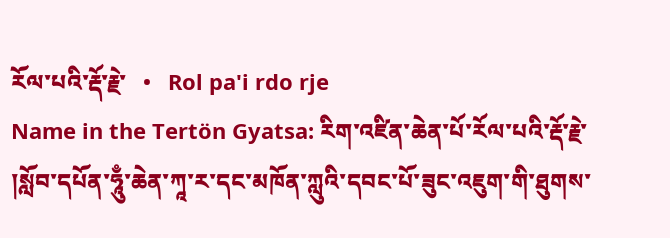རོལ་པའི་རྡོ་རྗེ་   •   Rol pa'i rdo rje
Name in the Tertön Gyatsa: རིག་འཛིན་ཆེན་པོ་རོལ་པའི་རྡོ་རྗེ་
།སློབ་དཔོན་ཧཱུྃ་ཆེན་ཀཱ་ར་དང་མཁོན་ཀླུའི་དབང་པོ་ཟུང་འཇུག་གི་ཐུགས་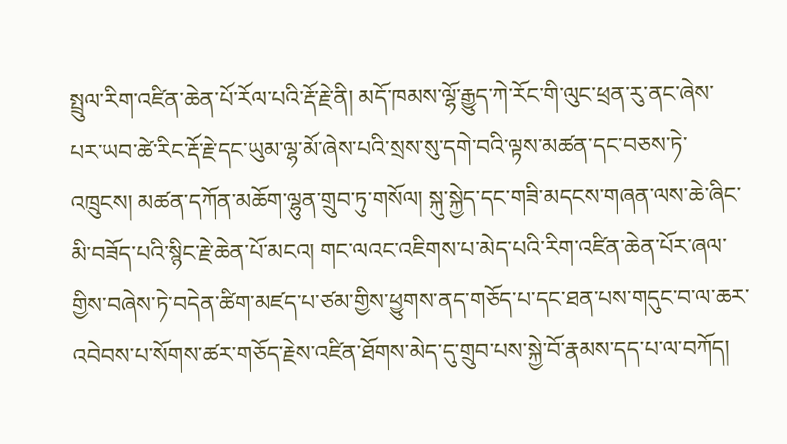སྤྲུལ་རིག་འཛིན་ཆེན་པོ་རོལ་པའི་རྡོ་རྗེ་ནི། མདོ་ཁམས་ལྷོ་རྒྱུད་ཀེ་རོང་གི་ལུང་ཕྲན་རུ་ནང་ཞེས་པར་ཡབ་ཚེ་རིང་རྡོ་རྗེ་དང་ཡུམ་ལྷ་མོ་ཞེས་པའི་སྲས་སུ་དགེ་བའི་ལྟས་མཚན་དང་བཅས་ཏེ་འཁྲུངས། མཚན་དཀོན་མཆོག་ལྷུན་གྲུབ་ཏུ་གསོལ། སྐུ་སྐྱེད་དང་གཟི་མདངས་གཞན་ལས་ཆེ་ཞིང་མི་བཟོད་པའི་སྙིང་རྗེ་ཆེན་པོ་མངའ། གང་ལའང་འཇིགས་པ་མེད་པའི་རིག་འཛིན་ཆེན་པོར་ཞལ་གྱིས་བཞེས་ཏེ་བདེན་ཚིག་མཛད་པ་ཙམ་གྱིས་ཕྱུགས་ནད་གཅོད་པ་དང་ཐན་པས་གདུང་བ་ལ་ཆར་འབེབས་པ་སོགས་ཚར་གཅོད་རྗེས་འཛིན་ཐོགས་མེད་དུ་གྲུབ་པས་སྐྱེ་བོ་རྣམས་དད་པ་ལ་བཀོད།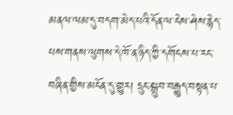མནལ་ལམ་དུ་བདག་མེད་པའི་དོན་ལ་ངེས་ཤེས་རྙེད་པས་གནས་ལུགས་དེ་ཁོ་ན་ཉིད་ཀྱི་དགོངས་པ་རང་བཞིན་གྱིས་མངོན་དུ་གྱུར། དྲུང་སྒྲུབ་བརྒྱུད་བསྟན་པ་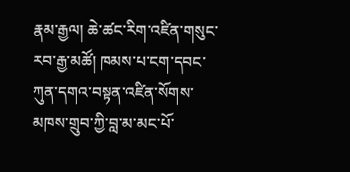རྣམ་རྒྱལ། ཆེ་ཚང་རིག་འཛིན་གསུང་རབ་རྒྱ་མཚོ། ཁམས་པ་ངག་དབང་ཀུན་དགའ་བསྟན་འཛིན་སོགས་མཁས་གྲུབ་ཀྱི་བླ་མ་མང་པོ་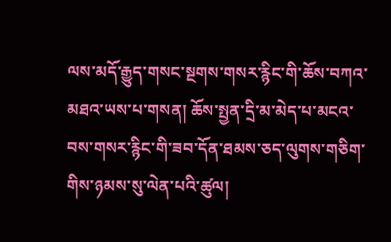ལས་མདོ་རྒྱུད་གསང་སྔགས་གསར་རྙིང་གི་ཆོས་བཀའ་མཐའ་ཡས་པ་གསན། ཆོས་སྤྱན་དྲི་མ་མེད་པ་མངའ་བས་གསར་རྙིང་གི་ཟབ་དོན་ཐམས་ཅད་ལུགས་གཅིག་གིས་ཉམས་སུ་ལེན་པའི་ཚུལ།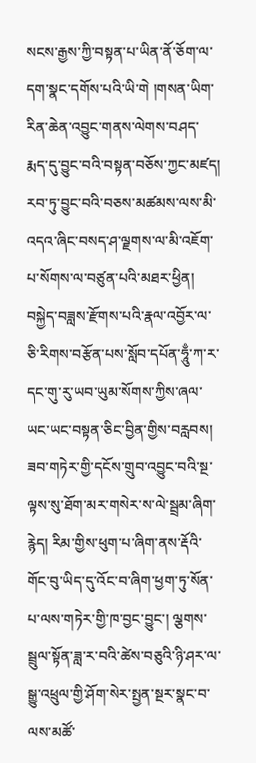སངས་རྒྱས་ཀྱི་བསྟན་པ་ཡིན་ནོ་ཅོག་ལ་དག་སྣང་དགོས་པའི་ཡི་གེ །གསན་ཡིག་རིན་ཆེན་འབྱུང་གནས་ལེགས་བཤད་རྨད་དུ་བྱུང་བའི་བསྟན་བཅོས་ཀྱང་མཛད། རབ་ཏུ་བྱུང་བའི་བཅས་མཚམས་ལས་མི་འདའ་ཞིང་བསད་ཤ་ལྗགས་ལ་མི་འཇོག་པ་སོགས་ལ་བཙུན་པའི་མཐར་ཕྱིན། བསྐྱེད་བཟླས་རྫོགས་པའི་རྣལ་འབྱོར་ལ་ཅི་རིགས་བརྩོན་པས་སློབ་དཔོན་ཧཱུྃ་ཀ་ར་དང་གུ་རུ་ཡབ་ཡུམ་སོགས་ཀྱིས་ཞལ་ཡང་ཡང་བསྟན་ཅིང་བྱིན་གྱིས་བརླབས། ཟབ་གཏེར་གྱི་དངོས་གྲུབ་འབྱུང་བའི་སྔ་ལྟས་སུ་ཐོག་མར་གསེར་ས་ལེ་སྦྲམ་ཞིག་རྙེད། རིམ་གྱིས་ཕུག་པ་ཞིག་ནས་རྡོའི་གོང་བུ་ཡིད་དུ་འོང་བ་ཞིག་ཕྱག་ཏུ་སོན་པ་ལས་གཏེར་གྱི་ཁ་བྱང་བྱུང་། ལྕགས་སྦྲུལ་སྟོན་ཟླ་ར་བའི་ཚེས་བཅུའི་ཉི་ཤར་ལ་སྒྱུ་འཕྲུལ་གྱི་ཤོག་སེར་སྤྱན་སྔར་སྣང་བ་ལས་མཚོ་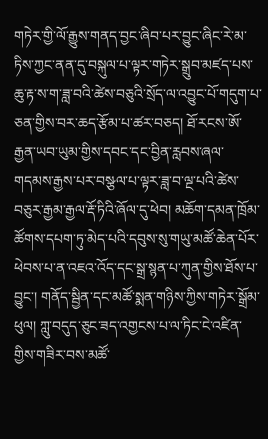གཏེར་གྱི་ལོ་རྒྱུས་གནད་བྱང་ཞིབ་པར་བྱུང་ཞིང་རེ་མ་ཏིས་ཀྱང་ནན་དུ་བསྐུལ་པ་ལྟར་གཏེར་སྒྲུབ་མཛད་པས་ཆུ་རྟ་ས་ག་ཟླ་བའི་ཚེས་བཅུའི་སྲོད་ལ་འབྱུང་པོ་གདུག་པ་ཅན་གྱིས་བར་ཆད་རྩོམ་པ་ཚར་བཅད། ཐོ་རངས་ཨོ་རྒྱན་ཡབ་ཡུམ་གྱིས་དབང་དང་བྱིན་རླབས་ཞལ་གདམས་རྒྱས་པར་བསྩལ་པ་ལྟར་ཟླ་བ་ལྔ་པའི་ཚེས་བཅུར་རྒྱམ་རྒྱལ་རྡོ་ཏིའི་ཞོལ་དུ་ཕེབ། མཆོག་དམན་ཁྲོམ་ཚོགས་དཔག་ཏུ་མེད་པའི་དབུས་སུ་གཡུ་མཚོ་ཆེན་པོར་ཕེབས་པ་ན་འཇའ་འོད་དང་སྒྲ་སྙན་པ་ཀུན་གྱིས་ཐོས་པ་བྱུང་། གནོད་སྦྱིན་དང་མཚོ་སྨན་གཉིས་ཀྱིས་གཏེར་སྒྲོམ་ཕུལ། ཀླུ་བདུད་ཅུང་ཟད་འགྱངས་པ་ལ་ཏིང་ངེ་འཛིན་གྱིས་གཟིར་བས་མཚོ་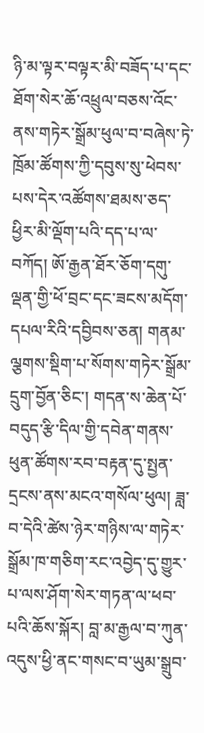ཉི་མ་ལྟར་བལྟར་མི་བཟོད་པ་དང་ཐོག་སེར་ཆོ་འཕྲུལ་བཅས་འོང་ནས་གཏེར་སྒྲོམ་ཕུལ་བ་བཞེས་ཏེ་ཁྲོམ་ཚོགས་ཀྱི་དབུས་སུ་ཕེབས་པས་དེར་འཚོགས་ཐམས་ཅད་ཕྱིར་མི་ལྡོག་པའི་དད་པ་ལ་བཀོད། ཨོ་རྒྱན་ཐོར་ཅོག་དགུ་ལྡན་གྱི་ཕོ་བྲང་དང་ཟངས་མདོག་དཔལ་རིའི་དབྱིབས་ཅན། གནམ་ལྕགས་སྡིག་པ་སོགས་གཏེར་སྒྲོམ་དྲུག་བྱོན་ཅིང་། གདན་ས་ཆེན་པོ་བདུད་རྩི་དིལ་གྱི་དབེན་གནས་ཕུན་ཚོགས་རབ་བརྟན་དུ་སྤྱན་དྲངས་ནས་མངའ་གསོལ་ཕུལ། ཟླ་བ་དེའི་ཚེས་ཉེར་གཉིས་ལ་གཏེར་སྒྲོམ་ཁ་གཅིག་རང་འབྱེད་དུ་གྱུར་པ་ལས་ཤོག་སེར་གཏན་ལ་ཕབ་པའི་ཆོས་སྐོར། བླ་མ་རྒྱལ་བ་ཀུན་འདུས་ཕྱི་ནང་གསང་བ་ཡུམ་སྒྲུབ་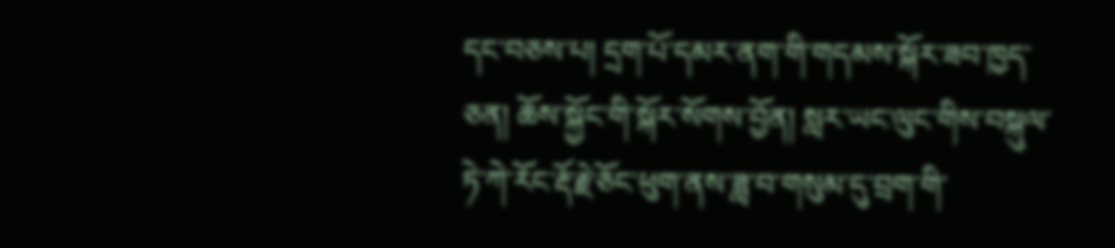དང་བཅས་པ། དྲག་པོ་དམར་ནག་གི་གདམས་སྐོར་ཟབ་ཁྱད་ཅན། ཆོས་སྐྱོང་གི་སྐོར་སོགས་བྱོན། སླར་ཡང་ལུང་གིས་བསྐུལ་ཏེ་ཀེ་རོང་རྡོ་རྗེ་ཅོང་ཕུག་ནས་ཟླ་བ་གསུམ་དུ་བྲག་གི་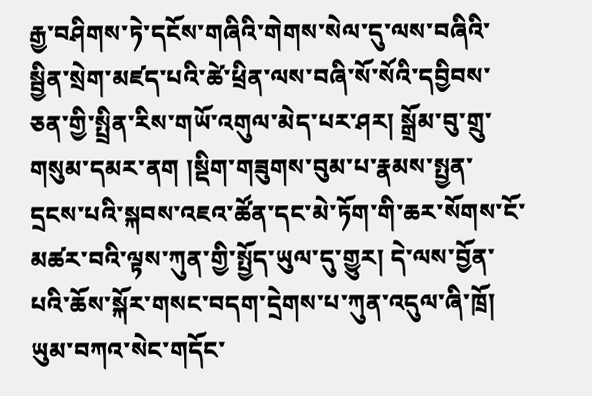རྒྱ་བཤིགས་ཏེ་དངོས་གཞིའི་གེགས་སེལ་དུ་ལས་བཞིའི་སྦྱིན་སྲེག་མཛད་པའི་ཚེ་ཕྲིན་ལས་བཞི་སོ་སོའི་དབྱིབས་ཅན་གྱི་སྤྲིན་རིས་གཡོ་འགུལ་མེད་པར་ཤར། སྒྲོམ་བུ་གྲུ་གསུམ་དམར་ནག །སྡིག་གཟུགས་བུམ་པ་རྣམས་སྤྱན་དྲངས་པའི་སྐབས་འཇའ་ཚོན་དང་མེ་ཏོག་གི་ཆར་སོགས་ངོ་མཚར་བའི་ལྟས་ཀུན་གྱི་སྤྱོད་ཡུལ་དུ་གྱུར། དེ་ལས་བྱོན་པའི་ཆོས་སྐོར་གསང་བདག་དྲེགས་པ་ཀུན་འདུལ་ཞི་ཁྲོ། ཡུམ་བཀའ་སེང་གདོང་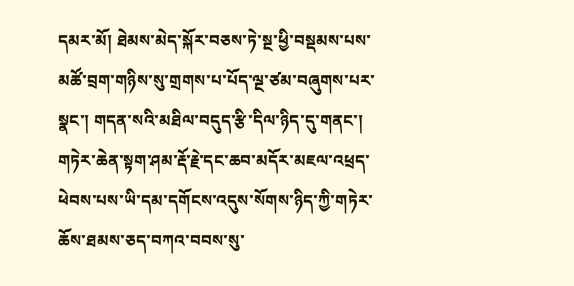དམར་མོ། ཐེམས་མེད་སྐོར་བཅས་ཏེ་སྔ་ཕྱི་བསྡམས་པས་མཚོ་བྲག་གཉིས་སུ་གྲགས་པ་པོད་ལྔ་ཙམ་བཞུགས་པར་སྣང་། གདན་སའི་མཐིལ་བདུད་རྩི་དིལ་ཉིད་དུ་གནང་། གཏེར་ཆེན་སྟག་ཤམ་རྡོ་རྗེ་དང་ཆབ་མདོར་མཇལ་འཕྲད་ཕེབས་པས་ཡི་དམ་དགོངས་འདུས་སོགས་ཉིད་ཀྱི་གཏེར་ཆོས་ཐམས་ཅད་བཀའ་བབས་སུ་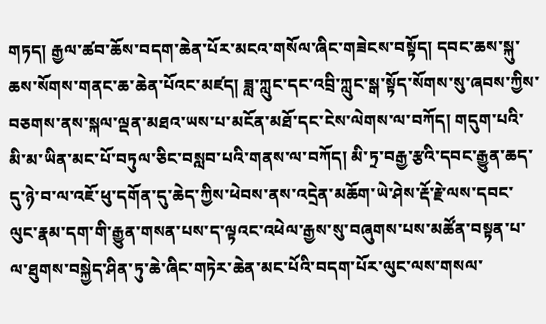གཏད། རྒྱལ་ཚབ་ཆོས་བདག་ཆེན་པོར་མངའ་གསོལ་ཞིང་གཟེངས་བསྟོད། དབང་ཆས་སྐུ་ཆས་སོགས་གནང་ཆ་ཆེན་པོའང་མཛད། ཟླ་ཀླུང་དང་འབྲི་ཀླུང་སྒ་སྟོད་སོགས་སུ་ཞབས་ཀྱིས་བཅགས་ནས་སྐལ་ལྡན་མཐའ་ཡས་པ་མངོན་མཐོ་དང་ངེས་ལེགས་ལ་བཀོད། གདུག་པའི་མི་མ་ཡིན་མང་པོ་བཏུལ་ཅིང་བསླབ་པའི་གནས་ལ་བཀོད། མི་ཏྲ་བརྒྱ་རྩའི་དབང་རྒྱུན་ཆད་དུ་ཉེ་བ་ལ་འཇོ་ཕུ་དགོན་དུ་ཆེད་ཀྱིས་ཕེབས་ནས་འདྲེན་མཆོག་ཡེ་ཤེས་རྡོ་རྗེ་ལས་དབང་ལུང་རྣམ་དག་གི་རྒྱུན་གསན་པས་ད་ལྟའང་འཕེལ་རྒྱས་སུ་བཞུགས་པས་མཚོན་བསྟན་པ་ལ་ཐུགས་བསྐྱེད་ཤིན་ཏུ་ཆེ་ཞིང་གཏེར་ཆེན་མང་པོའི་བདག་པོར་ལུང་ལས་གསལ་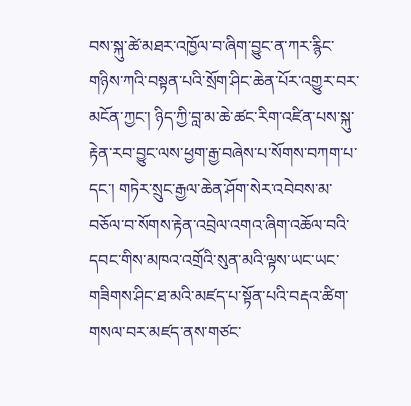བས་སྐུ་ཚེ་མཐར་འཁྱོལ་བ་ཞིག་བྱུང་ན་ཀར་རྙིང་གཉིས་ཀའི་བསྟན་པའི་སྲོག་ཤིང་ཆེན་པོར་འགྱུར་བར་མངོན་ཀྱང་། ཉིད་ཀྱི་བླ་མ་ཆེ་ཚང་རིག་འཛིན་པས་སྐུ་རྟེན་རབ་བྱུང་ལས་ཕྱག་རྒྱ་བཞེས་པ་སོགས་བཀག་པ་དང་། གཏེར་སྲུང་རྒྱལ་ཆེན་ཤོག་སེར་འབེབས་མ་བཅོལ་བ་སོགས་རྟེན་འབྲེལ་འགའ་ཞིག་འཆོལ་བའི་དབང་གིས་མཁའ་འགྲོའི་སུན་མའི་ལྟས་ཡང་ཡང་གཟིགས་ཤིང་ཐ་མའི་མཛད་པ་སྟོན་པའི་བརྡའ་ཚིག་གསལ་བར་མཛད་ནས་གཙང་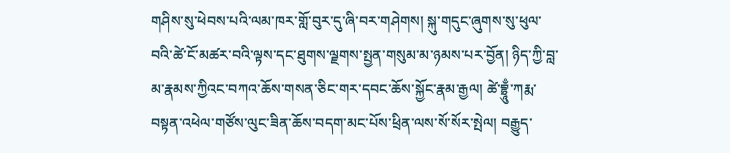གཤིས་སུ་ཕེབས་པའི་ལམ་ཁར་གློ་བུར་དུ་ཞི་བར་གཤེགས། སྐུ་གདུང་ཞུགས་སུ་ཕུལ་བའི་ཚེ་ངོ་མཚར་བའི་ལྟས་དང་ཐུགས་ལྗགས་སྤྱན་གསུམ་མ་ཉམས་པར་བྱོན། ཉིད་ཀྱི་བླ་མ་རྣམས་ཀྱིའང་བཀའ་ཆོས་གསན་ཅིང་གར་དབང་ཆོས་སྐྱོང་རྣམ་རྒྱལ། ཚེ་བྷྲཱུྃ་ཀརྨ་བསྟན་འཕེལ་གཙོས་ལུང་ཟིན་ཆོས་བདག་མང་པོས་ཕྲིན་ལས་སོ་སོར་སྤེལ། བརྒྱུད་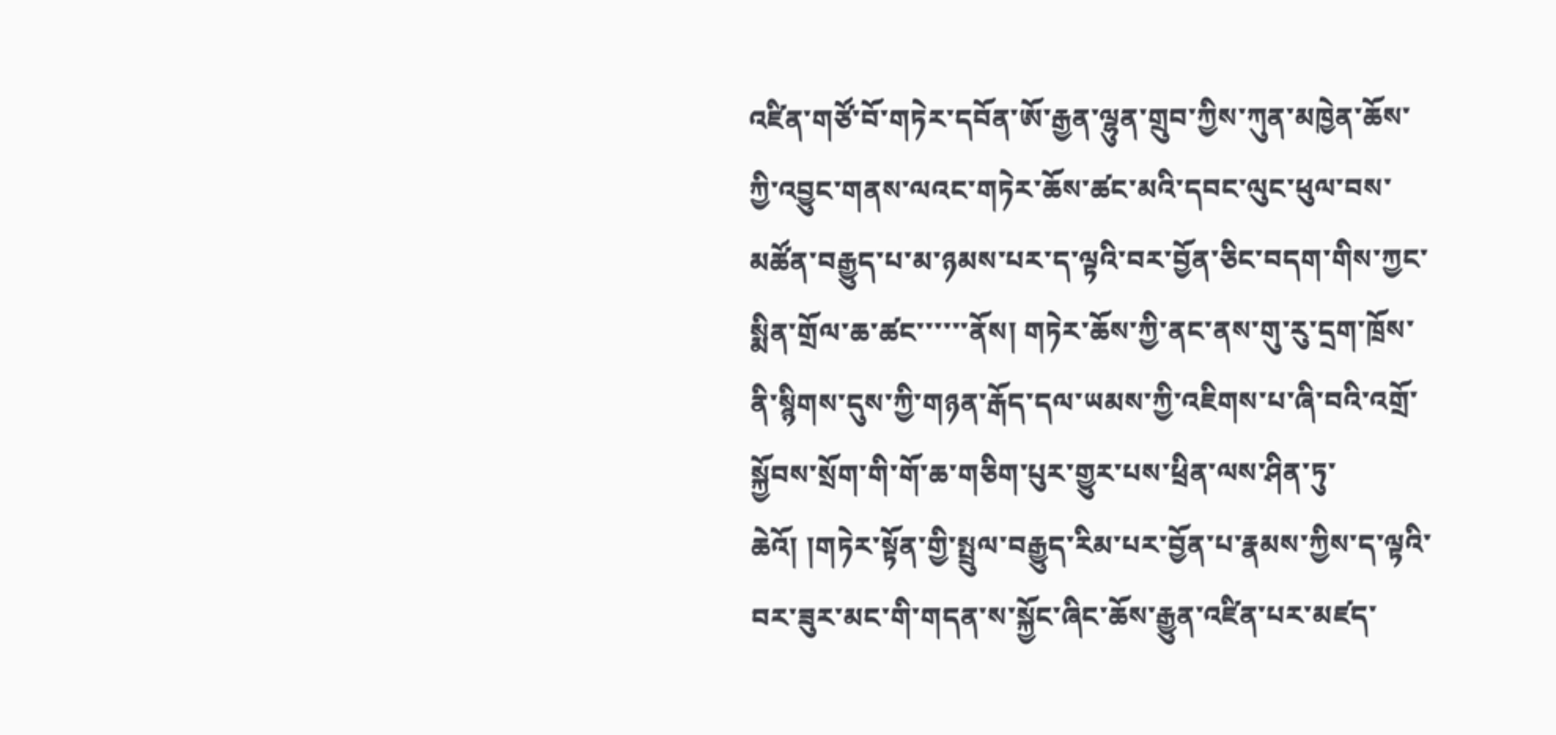འཛིན་གཙོ་བོ་གཏེར་དབོན་ཨོ་རྒྱན་ལྷུན་གྲུབ་ཀྱིས་ཀུན་མཁྱེན་ཆོས་ཀྱི་འབྱུང་གནས་ལའང་གཏེར་ཆོས་ཚང་མའི་དབང་ལུང་ཕུལ་བས་མཚོན་བརྒྱུད་པ་མ་ཉམས་པར་ད་ལྟའི་བར་བྱོན་ཅིང་བདག་གིས་ཀྱང་སྨིན་གྲོལ་ཆ་ཚང་་་་་་ནོས། གཏེར་ཆོས་ཀྱི་ནང་ནས་གུ་རུ་དྲག་ཁྲོས་ནི་སྙིགས་དུས་ཀྱི་གཉན་རྒོད་དལ་ཡམས་ཀྱི་འཇིགས་པ་ཞི་བའི་འགྲོ་སྐྱོབས་སྲོག་གི་གོ་ཆ་གཅིག་པུར་གྱུར་པས་ཕྲིན་ལས་ཤིན་ཏུ་ཆེའོ། །གཏེར་སྟོན་གྱི་སྤྲུལ་བརྒྱུད་རིམ་པར་བྱོན་པ་རྣམས་ཀྱིས་ད་ལྟའི་བར་ཟུར་མང་གི་གདན་ས་སྐྱོང་ཞིང་ཆོས་རྒྱུན་འཛིན་པར་མཛད་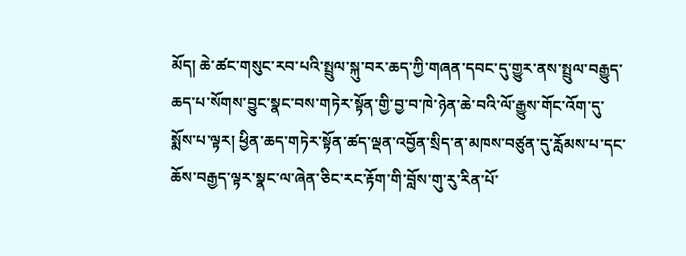མོད། ཆེ་ཚང་གསུང་རབ་པའི་སྤྲུལ་སྐུ་བར་ཆད་ཀྱི་གཞན་དབང་དུ་གྱུར་ནས་སྤྲུལ་བརྒྱུད་ཆད་པ་སོགས་བྱུང་སྣང་བས་གཏེར་སྟོན་གྱི་བྱ་བ་ཁེ་ཉེན་ཆེ་བའི་ལོ་རྒྱུས་གོང་འོག་དུ་སྨོས་པ་ལྟར། ཕྱིན་ཆད་གཏེར་སྟོན་ཚད་ལྡན་འབྱོན་སྲིད་ན་མཁས་བཙུན་དུ་རློམས་པ་དང་ཆོས་བརྒྱད་ལྟར་སྣང་ལ་ཞེན་ཅིང་རང་རྟོག་གི་བློས་གུ་རུ་རིན་པོ་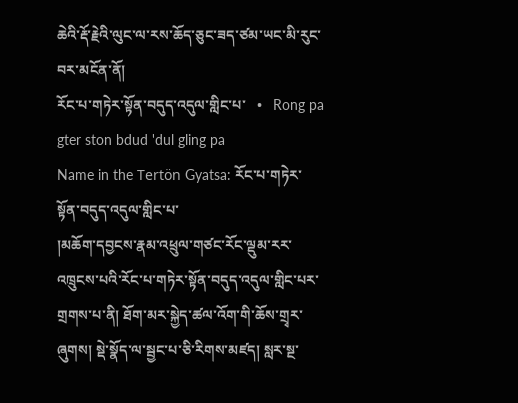ཆེའི་རྡོ་རྗེའི་ལུང་ལ་རས་ཆོད་ཅུང་ཟད་ཙམ་ཡང་མི་རུང་བར་མངོན་ནོ།
རོང་པ་གཏེར་སྟོན་བདུད་འདུལ་གླིང་པ་   •   Rong pa gter ston bdud 'dul gling pa
Name in the Tertön Gyatsa: རོང་པ་གཏེར་སྟོན་བདུད་འདུལ་གླིང་པ་
།མཆོག་དབྱངས་རྣམ་འཕྲུལ་གཙང་རོང་ལྡུམ་རར་འཁྲུངས་པའི་རོང་པ་གཏེར་སྟོན་བདུད་འདུལ་གླིང་པར་གྲགས་པ་ནི། ཐོག་མར་སྐྱེད་ཚལ་འོག་གི་ཆོས་གྲྭར་ཞུགས། སྡེ་སྣོད་ལ་སྦྱང་པ་ཅི་རིགས་མཛད། སླར་སྔ་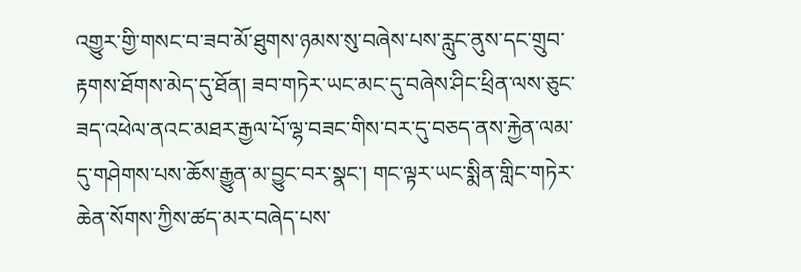འགྱུར་གྱི་གསང་བ་ཟབ་མོ་ཐུགས་ཉམས་སུ་བཞེས་པས་རླུང་ནུས་དང་གྲུབ་རྟགས་ཐོགས་མེད་དུ་ཐོན། ཟབ་གཏེར་ཡང་མང་དུ་བཞེས་ཤིང་ཕྲིན་ལས་ཅུང་ཟད་འཕེལ་ནའང་མཐར་རྒྱལ་པོ་ལྷ་བཟང་གིས་བར་དུ་བཅད་ནས་རྐྱེན་ལམ་དུ་གཤེགས་པས་ཆོས་རྒྱུན་མ་བྱུང་བར་སྣང་། གང་ལྟར་ཡང་སྨིན་གླིང་གཏེར་ཆེན་སོགས་ཀྱིས་ཚད་མར་བཞེད་པས་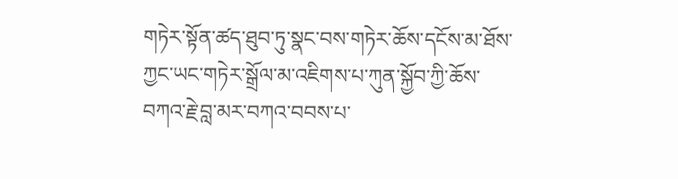གཏེར་སྟོན་ཚད་ཐུབ་ཏུ་སྣང་བས་གཏེར་ཆོས་དངོས་མ་ཐོས་ཀྱང་ཡང་གཏེར་སྒྲོལ་མ་འཇིགས་པ་ཀུན་སྐྱོབ་ཀྱི་ཆོས་བཀའ་རྗེ་བླ་མར་བཀའ་བབས་པ་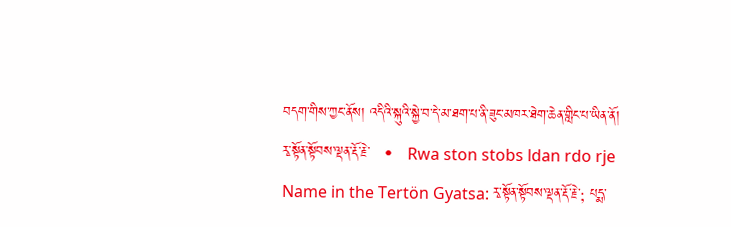བདག་གིས་ཀྱང་ནོས། འདིའི་སྐུའི་སྐྱེ་བ་དེ་མ་ཐག་པ་ནི་ཟུང་མཁར་ཐེག་ཆེན་གླིང་པ་ཡིན་ནོ།
རྭ་སྟོན་སྟོབས་ལྡན་རྡོ་རྗེ་   •   Rwa ston stobs ldan rdo rje
Name in the Tertön Gyatsa: རྭ་སྟོན་སྟོབས་ལྡན་རྡོ་རྗེ་; པདྨ་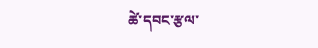ཚེ་དབང་རྩལ་